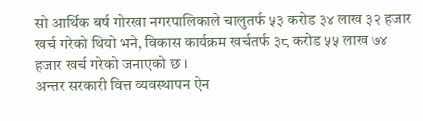सो आर्थिक बर्ष गोरखा नगरपालिकाले चालुतर्फ ५३ करोड ३४ लाख ३२ हजार खर्च गरेको थियो भने, विकास कार्यक्रम खर्चतर्फ ३८ करोड ५५ लाख ७४ हजार खर्च गरेको जनाएको छ ।
अन्तर सरकारी वित्त व्यवस्थापन ऐन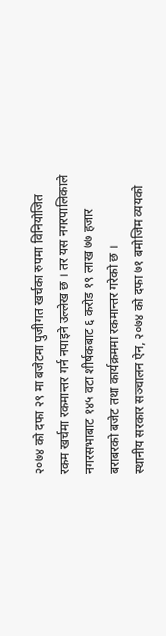२०७४ को दफा २९ मा बजेटमा पुजीगत खर्चका रुपमा विनियोजित रकम खर्चमा रकमान्तर गर्न नपाइने उल्लेख छ । तर यस नगरपालिकाले नगरसभाबाट १४५ वटा शीर्षकबाट ६ करोड १९ लाख ७७ हजार बराबरको बजेट तथा कार्यक्रममा रकमान्तर गरेको छ ।
स्थानीय सरकार सञ्चालन ऐन, २०७४ को दफा ७१ बमोजिम व्ययको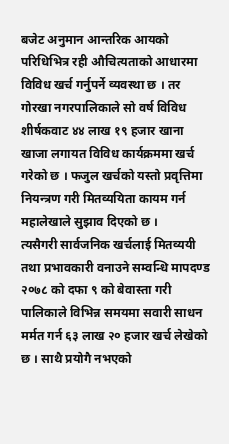बजेट अनुमान आन्तरिक आयको परिधिभित्र रही औचित्यताको आधारमा विविध खर्च गर्नुपर्ने व्यवस्था छ । तर गोरखा नगरपालिकाले सो वर्ष विविध शीर्षकवाट ४४ लाख १९ हजार खाना खाजा लगायत विविध कार्यक्रममा खर्च गरेको छ । फजुल खर्चको यस्तो प्रवृत्तिमा नियन्त्रण गरी मितव्ययिता कायम गर्न महालेखाले सुझाव दिएको छ ।
त्यसैगरी सार्वजनिक खर्चलाई मितव्ययी तथा प्रभावकारी वनाउने सम्वन्धि मापदण्ड २०७८ को दफा ९ को बेवास्ता गरी पालिकाले विभिन्न समयमा सवारी साधन मर्मत गर्न ६३ लाख २० हजार खर्च लेखेको छ । साथै प्रयोगै नभएको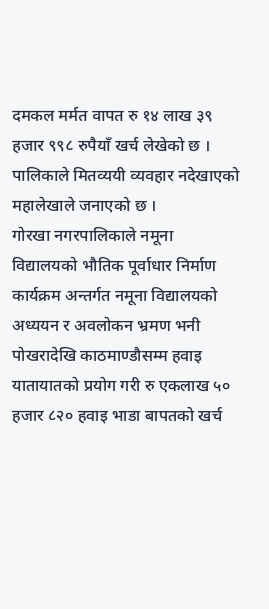दमकल मर्मत वापत रु १४ लाख ३९ हजार ९९८ रुपैयाँ खर्च लेखेको छ । पालिकाले मितव्ययी व्यवहार नदेखाएको महालेखाले जनाएको छ ।
गोरखा नगरपालिकाले नमूना विद्यालयको भौतिक पूर्वाधार निर्माण कार्यक्रम अन्तर्गत नमूना विद्यालयको अध्ययन र अवलोकन भ्रमण भनी पोखरादेखि काठमाण्डौसम्म हवाइ यातायातको प्रयोग गरी रु एकलाख ५० हजार ८२० हवाइ भाडा बापतको खर्च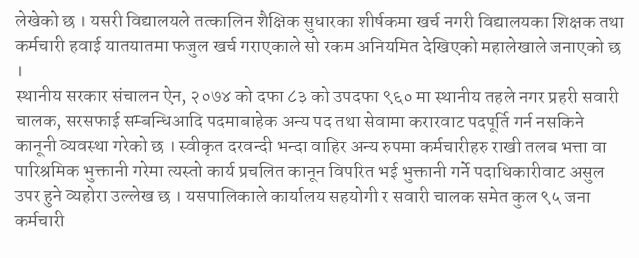लेखेको छ । यसरी विद्यालयले तत्कालिन शैक्षिक सुधारका शीर्षकमा खर्च नगरी विद्यालयका शिक्षक तथा कर्मचारी हवाई यातयातमा फजुल खर्च गराएकाले सो रकम अनियमित देखिएको महालेखाले जनाएको छ ।
स्थानीय सरकार संचालन ऐन, २०७४ को दफा ८३ को उपदफा ९६० मा स्थानीय तहले नगर प्रहरी सवारी चालक, सरसफाई सम्बन्धिआदि पदमाबाहेक अन्य पद तथा सेवामा करारवाट पदपूर्ति गर्न नसकिने कानूनी व्यवस्था गरेको छ । स्वीकृत दरवन्दी भन्दा वाहिर अन्य रुपमा कर्मचारीहरु राखी तलब भत्ता वा पारिश्रमिक भुक्तानी गरेमा त्यस्तो कार्य प्रचलित कानून विपरित भई भुक्तानी गर्ने पदाधिकारीवाट असुल उपर हुने व्यहोरा उल्लेख छ । यसपालिकाले कार्यालय सहयोगी र सवारी चालक समेत कुल ९५ जना कर्मचारी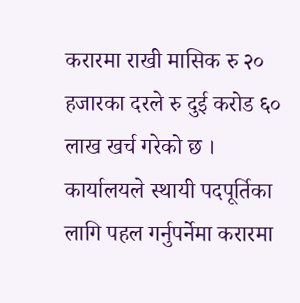करारमा राखी मासिक रु २० हजारका दरले रु दुई करोड ६० लाख खर्च गरेको छ ।
कार्यालयले स्थायी पदपूर्तिका लागि पहल गर्नुपर्नेमा करारमा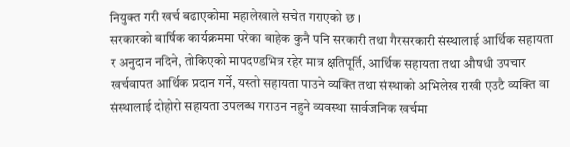नियुक्त गरी खर्च बढाएकोमा महालेखाले सचेत गराएको छ ।
सरकारको बार्षिक कार्यक्रममा परेका बाहेक कुनै पनि सरकारी तथा गैरसरकारी संस्थालाई आर्थिक सहायता र अनुदान नदिने, तोकिएको मापदण्डभित्र रहेर मात्र क्षतिपूर्ति, आर्थिक सहायता तथा औषधी उपचार खर्चवापत आर्थिक प्रदान गर्ने, यस्तो सहायता पाउने व्यक्ति तथा संस्थाको अभिलेख राखी एउटै व्यक्ति वा संस्थालाई दोहोरो सहायता उपलब्ध गराउन नहुने व्यवस्था सार्वजनिक खर्चमा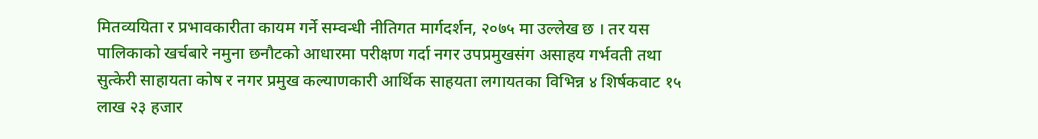मितव्ययिता र प्रभावकारीता कायम गर्ने सम्वन्धी नीतिगत मार्गदर्शन, २०७५ मा उल्लेख छ । तर यस पालिकाको खर्चबारे नमुना छनौटको आधारमा परीक्षण गर्दा नगर उपप्रमुखसंग असाहय गर्भवती तथा सुत्केरी साहायता कोष र नगर प्रमुख कल्याणकारी आर्थिक साहयता लगायतका विभिन्न ४ शिर्षकवाट १५ लाख २३ हजार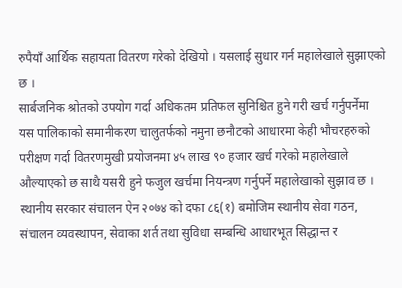रुपैयाँ आर्थिक सहायता वितरण गरेको देखियो । यसलाई सुधार गर्न महालेखाले सुझाएको छ ।
सार्बजनिक श्रोतको उपयोग गर्दा अधिकतम प्रतिफल सुनिश्चित हुने गरी खर्च गर्नुपर्नेमा यस पालिकाको समानीकरण चालुतर्फको नमुना छनौटको आधारमा केही भौचरहरुको परीक्षण गर्दा वितरणमुखी प्रयोजनमा ४५ लाख ९० हजार खर्च गरेको महालेखाले औल्याएको छ साथै यसरी हुने फजुल खर्चमा नियन्त्रण गर्नुपर्ने महालेखाको सुझाव छ ।
स्थानीय सरकार संचालन ऐन २०७४ को दफा ८६(१) बमोजिम स्थानीय सेवा गठन, संचालन व्यवस्थापन, सेवाका शर्त तथा सुविधा सम्बन्धि आधारभूत सिद्धान्त र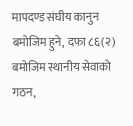मापदण्ड संघीय कानुन बमोजिम हुने, दफा ८६(२) बमोजिम स्थानीय सेवाको गठन,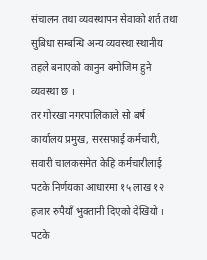संचालन तथा व्यवस्थापन सेवाको शर्त तथा सुबिधा सम्बन्धि अन्य व्यवस्था स्थानीय तहले बनाएको कानुन बमोजिम हुने व्यवस्था छ ।
तर गोरखा नगरपालिकाले सो बर्ष कार्यालय प्रमुख, सरसफाई कर्मचारी, सवारी चालकसमेत केहि कर्मचारीलाई पटके निर्णयका आधारमा १५ लाख १२ हजार रुपैयाँ भुक्तानी दिएको देखियो । पटके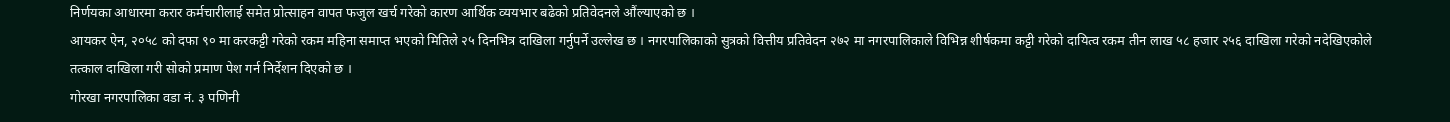निर्णयका आधारमा करार कर्मचारीलाई समेत प्रोत्साहन वापत फजुल खर्च गरेको कारण आर्थिक व्ययभार बढेको प्रतिवेदनले औंल्याएको छ ।
आयकर ऐन, २०५८ को दफा ९० मा करकट्टी गरेको रकम महिना समाप्त भएको मितिले २५ दिनभित्र दाखिला गर्नुपर्ने उल्लेख छ । नगरपालिकाको सुत्रको वित्तीय प्रतिवेदन २७२ मा नगरपालिकाले विभिन्न शीर्षकमा कट्टी गरेको दायित्व रकम तीन लाख ५८ हजार २५६ दाखिला गरेको नदेखिएकोले तत्काल दाखिला गरी सोको प्रमाण पेश गर्न निर्देशन दिएको छ ।
गोरखा नगरपालिका वडा नं. ३ पणिनी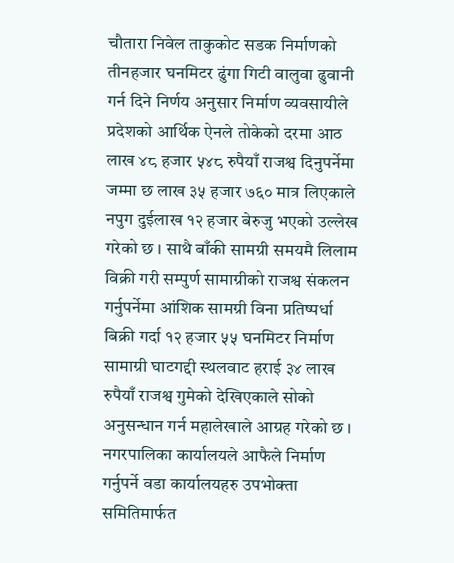चौतारा निवेल ताकुकोट सडक निर्माणको तीनहजार घनमिटर ढुंगा गिटी वालुवा ढुवानी गर्न दिने निर्णय अनुसार निर्माण व्यवसायीले प्रदेशको आर्थिक ऐनले तोकेको दरमा आठ लाख ४८ हजार ५४८ रुपैयाँ राजश्व दिनुपर्नेमा जम्मा छ लाख ३५ हजार ७६० मात्र लिएकाले नपुग दुईलाख १२ हजार बेरुजु भएको उल्लेख गरेको छ । साथै बाँकी सामग्री समयमै लिलाम विक्री गरी सम्पुर्ण सामाग्रीको राजश्व संकलन गर्नुपर्नेमा आंशिक सामग्री विना प्रतिष्पर्धा बिक्री गर्दा १२ हजार ५५ घनमिटर निर्माण सामाग्री घाटगद्दी स्थलवाट हराई ३४ लाख रुपैयाँ राजश्व गुमेको देखिएकाले सोको अनुसन्धान गर्न महालेखाले आग्रह गरेको छ ।
नगरपालिका कार्यालयले आफैले निर्माण गर्नुपर्ने वडा कार्यालयहरु उपभोक्ता समितिमार्फत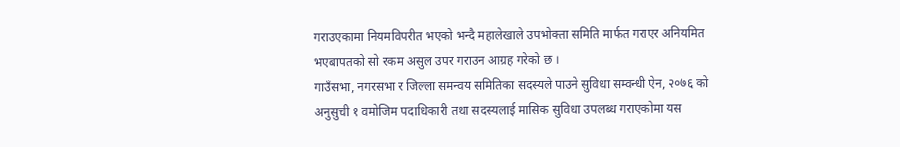गराउएकामा नियमविपरीत भएको भन्दै महालेखाले उपभोक्ता समिति मार्फत गराएर अनियमित भएबापतको सो रकम असुल उपर गराउन आग्रह गरेको छ ।
गाउँसभा, नगरसभा र जिल्ला समन्वय समितिका सदस्यले पाउने सुविधा सम्वन्धी ऐन, २०७६ को अनुसुची १ वमोजिम पदाधिकारी तथा सदस्यलाई मासिक सुविधा उपलब्ध गराएकोमा यस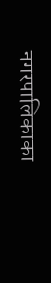नगरपालिकाका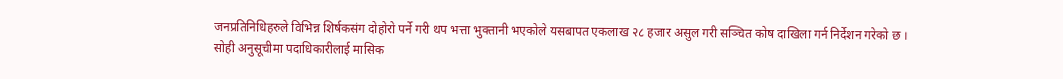जनप्रतिनिधिहरुले विभिन्न शिर्षकसंग दोहोरो पर्ने गरी थप भत्ता भुक्तानी भएकोले यसबापत एकलाख २८ हजार असुल गरी सञ्चित कोष दाखिला गर्न निर्देशन गरेको छ ।
सोही अनुसूचीमा पदाधिकारीलाई मासिक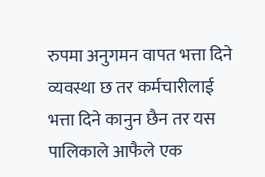रुपमा अनुगमन वापत भत्ता दिने व्यवस्था छ तर कर्मचारीलाई भत्ता दिने कानुन छैन तर यस पालिकाले आफैले एक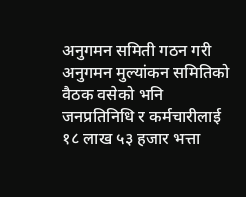अनुगमन समिती गठन गरी अनुगमन मुल्यांकन समितिको वैठक वसेको भनि जनप्रतिनिधि र कर्मचारीलाई १८ लाख ५३ हजार भत्ता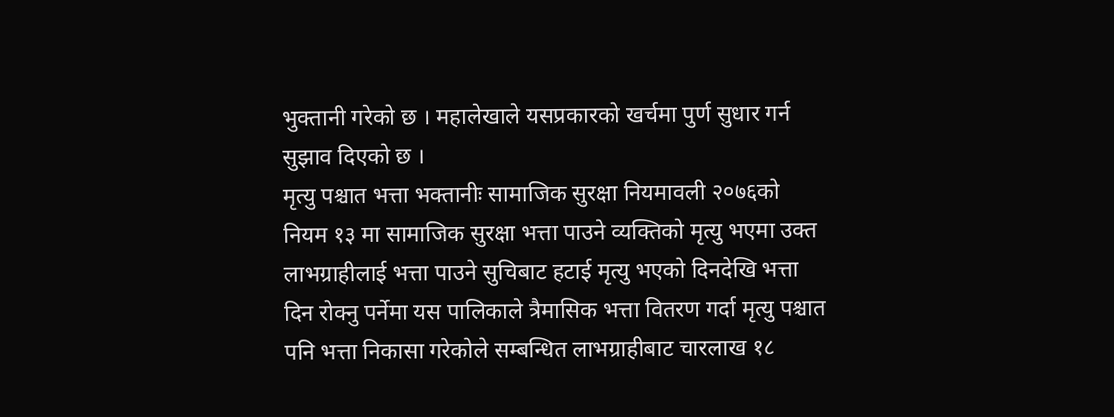भुक्तानी गरेको छ । महालेखाले यसप्रकारको खर्चमा पुर्ण सुधार गर्न सुझाव दिएको छ ।
मृत्यु पश्चात भत्ता भक्तानीः सामाजिक सुरक्षा नियमावली २०७६को नियम १३ मा सामाजिक सुरक्षा भत्ता पाउने व्यक्तिको मृत्यु भएमा उक्त लाभग्राहीलाई भत्ता पाउने सुचिबाट हटाई मृत्यु भएको दिनदेखि भत्ता दिन रोक्नु पर्नेमा यस पालिकाले त्रैमासिक भत्ता वितरण गर्दा मृत्यु पश्चात पनि भत्ता निकासा गरेकोले सम्बन्धित लाभग्राहीबाट चारलाख १८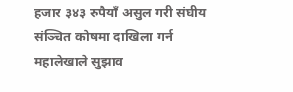हजार ३४३ रुपैयाँ असुल गरी संघीय संञ्चित कोषमा दाखिला गर्न महालेखाले सुझाव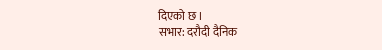दिएको छ ।
सभार: दरौदी दैनिक